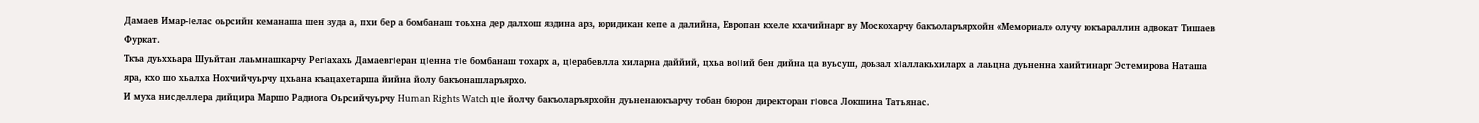Дамаев Имар-Ιелас оьрсийн кеманаша шен зуда а, пхи бер а бомбанаш тоьхна дер далхош яздина арз, юридикан кепе а далийна, Европан кхеле кхачийнарг ву Москохарчу бакъоларъярхойн «Мемориал» олучу юкъараллин адвокат Тишаев Фуркат.
Ткъа дуьххьара Шуьйтан лаьмнашкарчу РегΙахахь ДамаевгΙеран цΙенна тΙе бомбанаш тохарх а, цΙерабевлла хиларна даййий, цхьа воΙΙий бен дийна ца вуьсуш, доьзал хΙаллакьхиларх а лаьцна дуьненна хаийтинарг Эстемирова Наташа яра, кхо шо хьалха Нохчийчуьрчу цхьана къацахетарша йийна йолу бакъонашларъярхо.
И муха нисделлера дийцира Маршо Радиога Оьрсийчуьрчу Human Rights Watch цΙе йолчу бакъоларъярхойн дуьненаюкъарчу тобан бюрон директоран гΙовса Локшина Татьянас.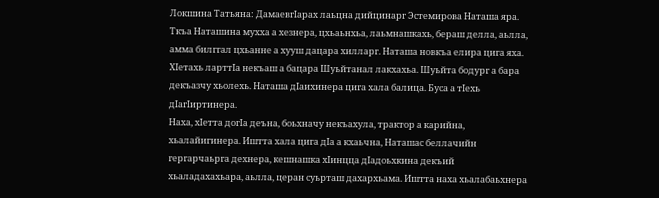Локшина Татьяна: ДамаевгΙарах лаьцна дийцинарг Эстемирова Наташа яра. Ткъа Наташина мухха а хезнера, цхьаьнхьа, лаьмнашкахь, бераш делла, аьлла, амма билггал цхьанне а хууш дацара хилларг. Наташа новкъа елира цига яха. ХΙетахь ларттΙа некъаш а бацара Шуьйтанал лакхахьа. Шуьйта бодург а бара декъазчу хьолехь. Наташа дΙаихинера цига хала балица. Буса а тΙехь дΙагΙиртинера.
Наха, хΙетта догΙа деъна, боьхначу некъахула, трактор а карийна, хьалайигинера. Иштта хала цига дΙа а кхаьчна, Наташас беллачийн гергарчаьрга дехнера, кешнашка хΙинцца дΙадоьхкина декъий хьаладахахьара, аьлла, церан суьрташ дахархьама. Иштта наха хьалабаьхнера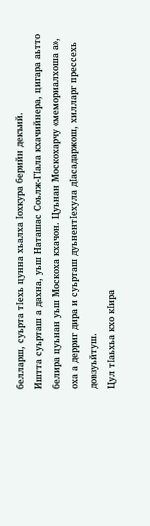белларш, суьрта тΙехь цунна хьалха Ιохкура берийн декъий.
Иштта суьрташ а дахна, уьш Наташас Соьлж-ГΙала кхачийнера, цигара аьтто белира цуьнан уьш Москоха кхачон. Цуьнан Москохарчу «мемориалхоша а», оха а дерриг дира и суьрташ дуьнентΙехула дΙасадаржош, хилларг прессехь довзуьйтуш.
Цул тΙаьхьа кхо кΙира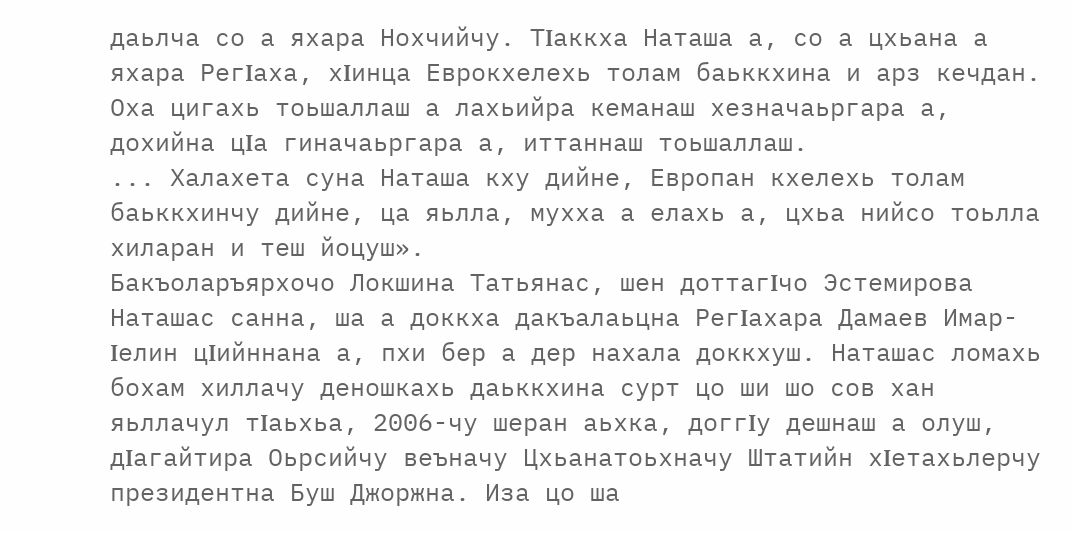даьлча со а яхара Нохчийчу. ТΙаккха Наташа а, со а цхьана а яхара РегΙаха, хΙинца Еврокхелехь толам баьккхина и арз кечдан. Оха цигахь тоьшаллаш а лахьийра кеманаш хезначаьргара а, дохийна цΙа гиначаьргара а, иттаннаш тоьшаллаш.
... Халахета суна Наташа кху дийне, Европан кхелехь толам баьккхинчу дийне, ца яьлла, мухха а елахь а, цхьа нийсо тоьлла хиларан и теш йоцуш».
Бакъоларъярхочо Локшина Татьянас, шен доттагΙчо Эстемирова Наташас санна, ша а доккха дакъалаьцна РегΙахара Дамаев Имар-Ιелин цΙийннана а, пхи бер а дер нахала доккхуш. Наташас ломахь бохам хиллачу деношкахь даьккхина сурт цо ши шо сов хан яьллачул тΙаьхьа, 2006-чу шеран аьхка, доггΙу дешнаш а олуш, дΙагайтира Оьрсийчу веъначу Цхьанатоьхначу Штатийн хΙетахьлерчу президентна Буш Джоржна. Иза цо ша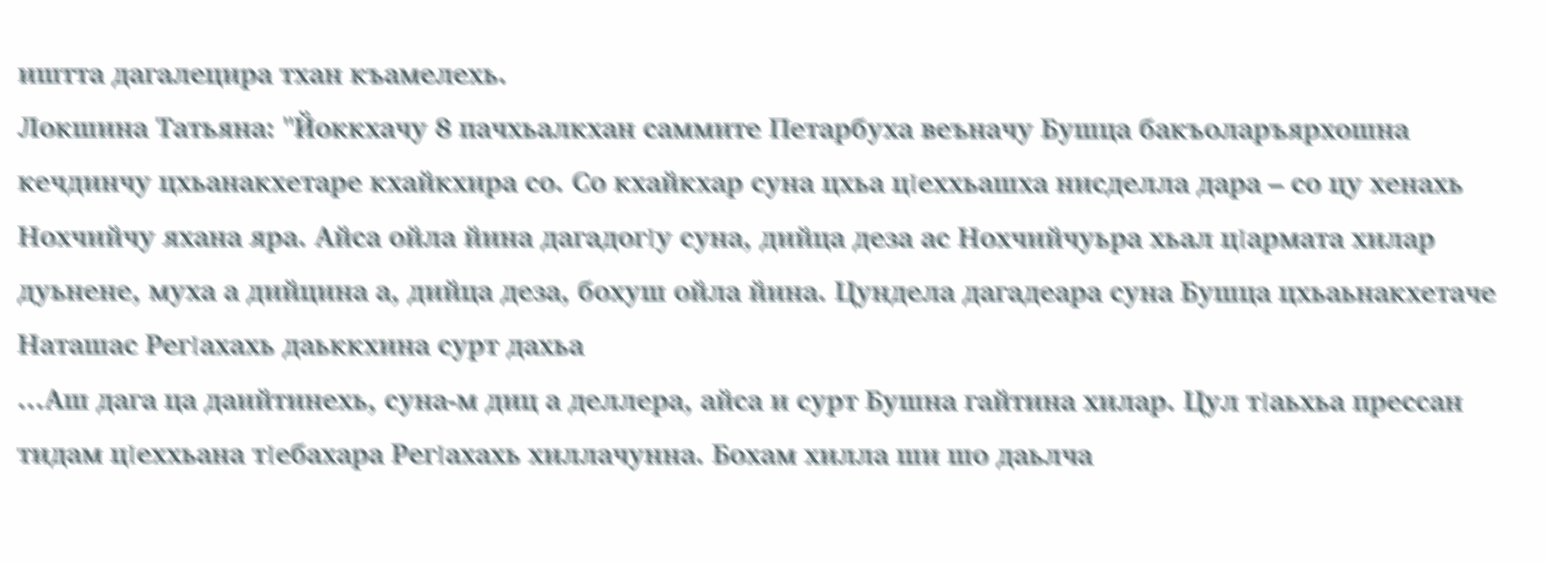иштта дагалецира тхан къамелехь.
Локшина Татьяна: "Йоккхачу 8 пачхьалкхан саммите Петарбуха веъначу Бушца бакъоларъярхошна кечдинчу цхьанакхетаре кхайкхира со. Со кхайкхар суна цхьа цΙеххьашха нисделла дара – со цу хенахь Нохчийчу яхана яра. Айса ойла йина дагадогΙу суна, дийца деза ас Нохчийчуьра хьал цΙармата хилар дуьнене, муха а дийцина а, дийца деза, бохуш ойла йина. Цундела дагадеара суна Бушца цхьаьнакхетаче Наташас РегΙахахь даьккхина сурт дахьа
...Аш дага ца даийтинехь, суна-м диц а деллера, айса и сурт Бушна гайтина хилар. Цул тΙаьхьа прессан тидам цΙеххьана тΙебахара РегΙахахь хиллачунна. Бохам хилла ши шо даьлча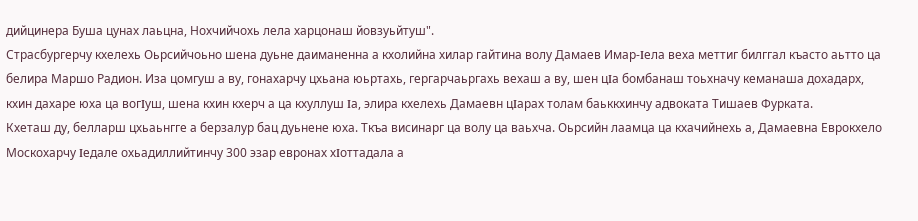дийцинера Буша цунах лаьцна, Нохчийчохь лела харцонаш йовзуьйтуш".
Страсбургерчу кхелехь Оьрсийчоьно шена дуьне даиманенна а кхолийна хилар гайтина волу Дамаев Имар-Ιела веха меттиг билггал къасто аьтто ца белира Маршо Радион. Иза цомгуш а ву, гонахарчу цхьана юьртахь, гергарчаьргахь вехаш а ву, шен цΙа бомбанаш тоьхначу кеманаша дохадарх, кхин дахаре юха ца вогΙуш, шена кхин кхерч а ца кхуллуш Ιа, элира кхелехь Дамаевн цΙарах толам баьккхинчу адвоката Тишаев Фурката.
Кхеташ ду, белларш цхьаьнгге а берзалур бац дуьнене юха. Ткъа висинарг ца волу ца ваьхча. Оьрсийн лаамца ца кхачийнехь а, Дамаевна Еврокхело Москохарчу Ιедале охьадиллийтинчу 300 эзар евронах хΙоттадала а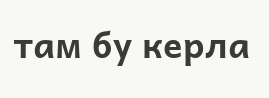там бу керла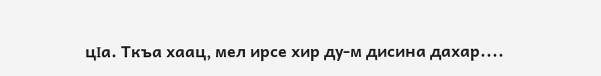цΙа. Ткъа хаац, мел ирсе хир ду-м дисина дахар....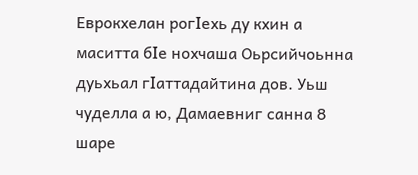Еврокхелан рогΙехь ду кхин а маситта бΙе нохчаша Оьрсийчоьнна дуьхьал гΙаттадайтина дов. Уьш чуделла а ю, Дамаевниг санна 8 шаре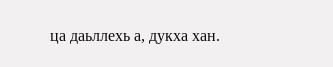ца даьллехь а, дукха хан.